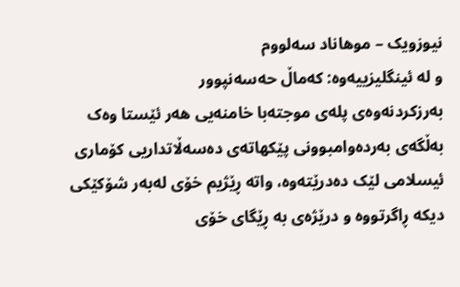نیوزویک – موهاناد سەلووم
و لە ئینگلیزییەوە: کەماڵ حەسەنپوور
بەرزکردنەوەی پلەی موجتەبا خامنەیی هەر ئێستا وەک بەڵگەی بەردەوامبوونی پێکهاتەی دەسەڵاتداریی کۆماری ئیسلامی لێک دەدرێتەوە، واتە ڕێژیم خۆی لەبەر شۆکێکی دیکە ڕاگرتووە و درێژەی بە ڕێگای خۆی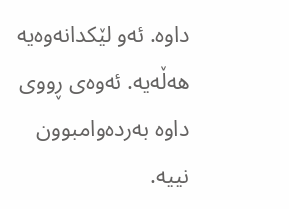داوە. ئەو لێکدانەوەیە هەڵەیە. ئەوەی ڕووی داوە بەردەوامبوون نییە.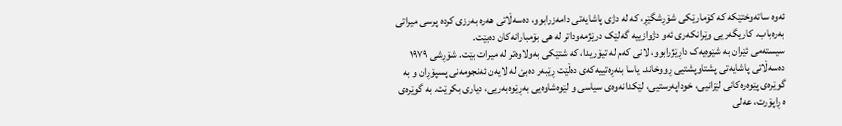ئەوە ساتەوختێکە کە کۆمارێکی شۆڕشگێڕ، کە لە دژی پاشایەتی دامەزرابوو، دەسەڵاتی هەرە بەرزی کردە پرسی میراتی بەرەباب. کاریگەریی وێرانکەری ئەو دژوازییە گەلێک درێژمەوداتر لە هی بۆمبارانەکان دەبێت.
سیستەمی ئێران بە شێوەیەک داڕێژرابوو، لانی کەم لە تیۆریدا، کە شتێکی بەولاوەتر لە میرات بێت. شۆڕشی ١٩٧٩ دەسەڵاتی پاشایەتی پشتاوپشتیی ڕووخاند. یاسا بنەڕەتییەکەی دەڵێت ڕێبەر دەبێ لە لایەن ئەنجومەنی پسپۆڕان و بە گوێرەی پێوەرەکانی لێزانیی، خوداپەرستیی، لێکدانەوەی سیاسی و لێوەشاوەیی بەڕێوەبەریی، دیاری بکرێت. بە گوێرەی ه ڕاپۆرت، عەلی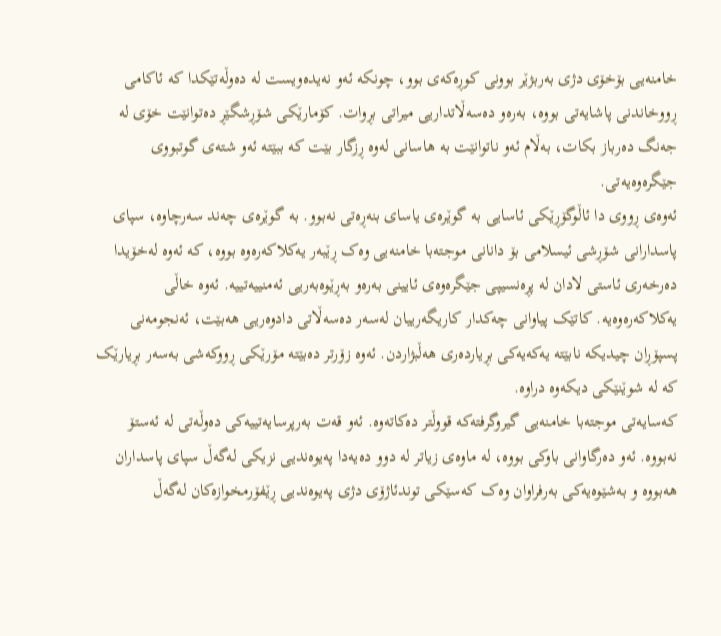خامنەیی بۆخۆی دژی بەربژێر بوونی کوڕەکەی بوو، چونکە ئەو نەیدەویست لە دەوڵەتێکدا کە ئاکامی ڕووخاندنی پاشایەتی بووە، بەرەو دەسەڵاتداریی میراتی بڕوات. کۆمارێکی شۆڕشگێڕ دەتوانێت خۆی لە جەنگ دەرباز بکات، بەڵام ئەو ناتوانێت بە هاسانی لەوە ڕزگار بێت کە ببێتە ئەو شتەی گوتبووی جێگرەوەیەتی.
ئەوەی ڕووی دا ئاڵوگۆڕێکی ئاسایی بە گوێرەی یاسای بنەڕەتی نەبوو. بە گوێرەی چەند سەرچاوە، سپای پاسدارانی شۆڕشی ئیسلامی بۆ دانانی موجتەبا خامنەیی وەک ڕێبەر یەکلاکەرەوە بووە، کە ئەوە لەخۆیدا دەرخەری ئاستی لادان لە پڕەنسیپی جێگرەوەی ئایینی بەرەو بەڕێوەبەریی ئەمنییەتییە. ئەوە خاڵی یەکلاکەرەوەیە. کاتێک پیاوانی چەکدار کاریگەرییان لەسەر دەسەڵاتی دادوەریی هەبێت، ئەنجومەنی پسپۆڕان چیدیکە نابێتە یەکەیەکی بڕیاردەری هەڵبژاردن. ئەوە زۆرتر دەبێتە مۆرێکی ڕووکەشی بەسەر بڕیارێک کە لە شوێنێکی دیکەوە دراوە.
کەسایەتی موجتەبا خامنەیی گیروگرفتەکە قووڵتر دەکاتەوە. ئەو قەت بەرپرسایەتییەکی دەوڵەتی لە ئەستۆ نەبووە. ئەو دەرگاوانی باوکی بووە، لە ماوەی زیاتر لە دوو دەیەدا پەیوەندیی نزیکی لەگەڵ سپای پاسداران هەبووە و بەشێوەیەکی بەرفراوان وەک کەسێکی توندئاژۆی دژی پەیوەندیی ڕێفۆرمخوازەکان لەگەڵ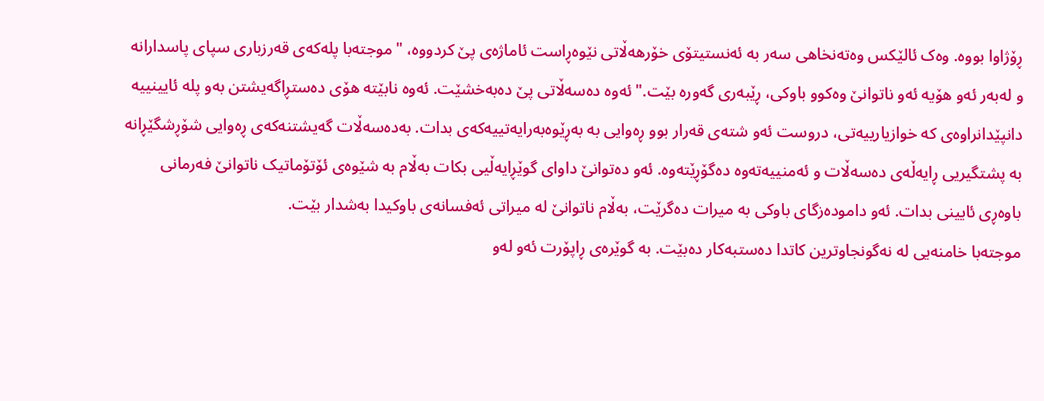ڕۆژاوا بووە. وەک ئالێکس وەتەنخاهی سەر بە ئەنستیتۆی خۆرهەڵاتی نێوەڕاست ئاماژەی پێ کردووە، "موجتەبا پلەکەی قەرزباری سپای پاسدارانە و لەبەر ئەو هۆیە ئەو ناتوانێ وەکوو باوکی، ڕێبەری گەورە بێت." ئەوە دەسەڵاتی پێ دەبەخشێت. ئەوە نابێتە هۆی دەستڕاگەیشتن بەو پلە ئایینییە دانپێدانراوەی کە خوازیارییەتی، دروست ئەو شتەی قەرار بوو ڕەوایی بە بەڕێوەبەرایەتییەکەی بدات. بەدەسەڵات گەیشتنەکەی ڕەوایی شۆڕشگێڕانە بە پشتگیریی ڕایەڵەی دەسەڵات و ئەمنییەتەوە دەگۆڕێتەوە. ئەو دەتوانێ داوای گوێڕایەڵیی بکات بەڵام بە شێوەی ئۆتۆماتیک ناتوانێ فەرمانی باوەڕی ئایینی بدات. ئەو دامودەزگای باوکی بە میرات دەگرێت، بەڵام ناتوانێ لە میراتی ئەفسانەی باوکیدا بەشدار بێت.
موجتەبا خامنەیی لە نەگونجاوترین کاتدا دەستبەکار دەبێت. بە گوێرەی ڕاپۆرت ئەو لەو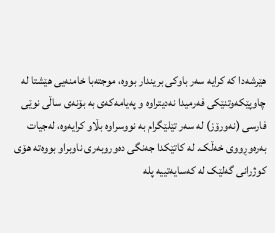هێرشەدا کە کرایە سەر باوکی بریندار بووە، موجتەبا خامنەیی هێشتا لە چاوپێکەوتنێکی فەرمیدا نەدیتراوە و پەیامەکەی بە بۆنەی ساڵی نوێی فارسی (نەورۆز) لە سەر تێلێگرام بە نووسراوە بڵاو کرایەوە، لەجیات بەرەوڕووی خەڵک. لە کاتێکدا جەنگی دەوروبەری ناوبراو بووەتە هۆی کوژرانی گەلێک لە کەسایەتییە پلە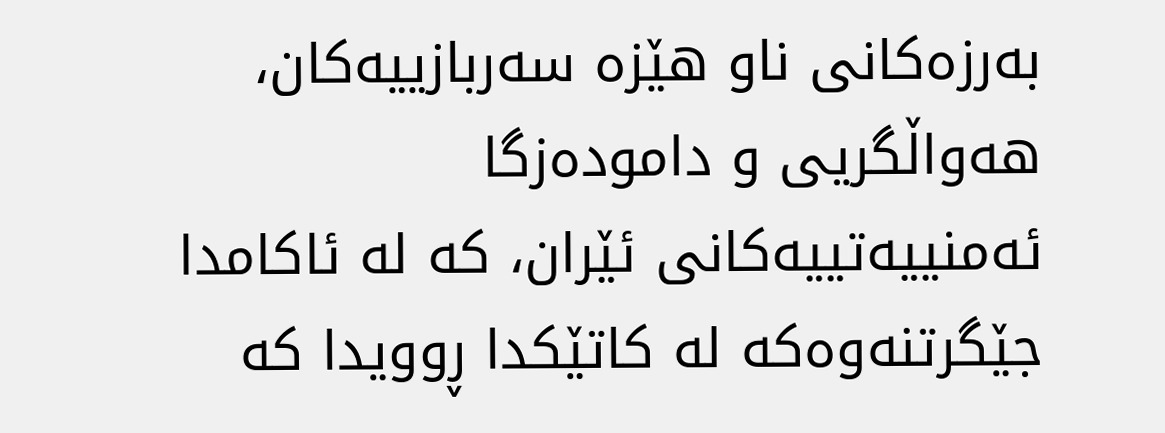بەرزەکانی ناو هێزە سەربازییەکان، هەواڵگریی و دامودەزگا ئەمنییەتییەکانی ئێران، کە لە ئاکامدا جێگرتنەوەکە لە کاتێکدا ڕوویدا کە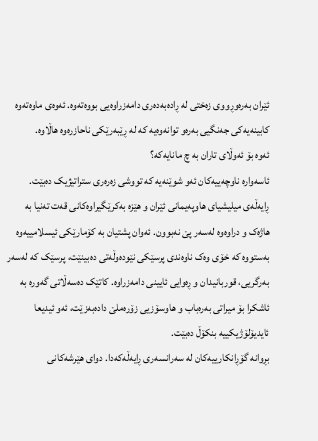ئێران بەرەوڕووی زەختی لە ڕادەبەدەری دامەزراوەیی بووەتەوە. ئەوەی ماوەتەوە کابینەیەکی جەنگیی بەرەو توانەوەیە کە لە ڕێبەرێکی ناحازرەوە هاڵاوە.
ئەوە بۆ ئەوڵای تاران بە چ مانایەکە؟
ئاسەوارە ناوچەییەکان ئەو شوێنەیە کە تووشی زەرەری ستراتیژیک دەبێت. ڕایەڵەی میلیشیای هاوپەیمانی ئێران و هێزە بەکرێگیراوەکانی قەت تەنیا بە هاژەک و دراوەوە لەسەر پێ نەبوون. ئەوان پشتیان بە کۆمارێکی ئیسلامییەوە بەستووە کە خۆی وەک ناوەندی پرسێکی نێودەوڵەتی دەبینێت، پرسێک کە لەسەر بەرگریی، قوربانیدان و ڕەوایی ئایینی دامەزراوە. کاتێک دەسەڵاتی گەورە بە ئاشکرا بۆ میراتی بەرەباب و هاوسۆزیی زۆرەملێ دادەبەزێت، ئەو ئیدیعا ئایدیۆلۆژیکییە بنکۆڵ دەبێت.
بڕوانە گۆڕانکارییەکان لە سەرانسەری ڕایەڵەکەدا. دوای هێرشەکانی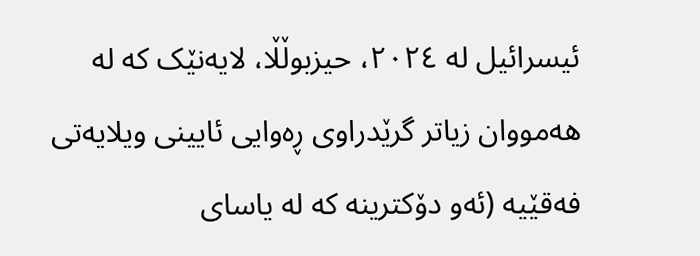ئیسرائیل لە ٢٠٢٤، حیزبوڵڵا، لایەنێک کە لە هەمووان زیاتر گرێدراوی ڕەوایی ئایینی ویلایەتی فەقێیە (ئەو دۆکترینە کە لە یاسای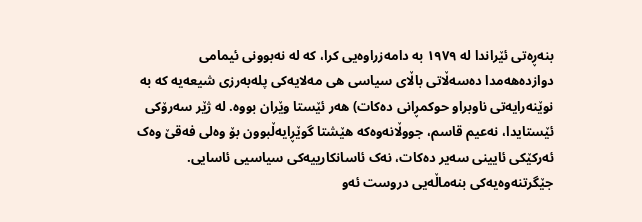بنەڕەتی ئێراندا لە ١٩٧٩ بە دامەزراوەیی کرا، کە لە نەبوونی ئیمامی دوازدەهەمدا دەسەڵاتی باڵای سیاسی هی مەلایەکی پلەبەرزی شیعەیە کە بە نوێنەرایەتی ناوبراو حوکمڕانی دەکات) هەر ئێستا وێران بووە. لە ژێر سەرۆکی ئێستایدا، نەعیم قاسم، جووڵانەوەکە هێشتا گوێڕایەڵبوون بۆ وەلی فەقێ وەک ئەرکێکی ئایینی سەیر دەکات، نەک ئاسانکارییەکی سیاسیی ئاسایی. جێگرتنەوەیەکی بنەماڵەیی دروست ئەو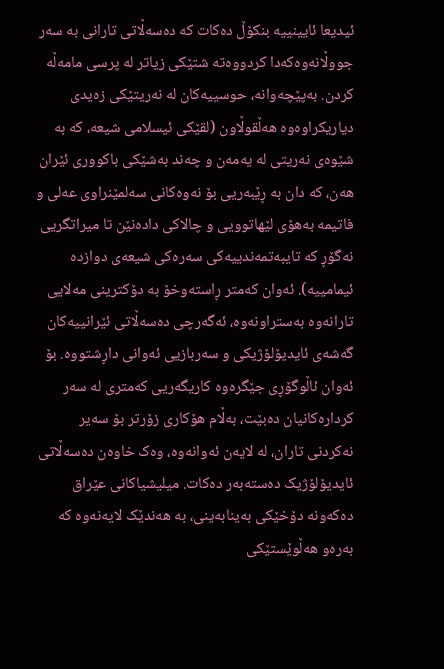ئیدیعا ئایینییە بنکۆڵ دەکات کە دەسەڵاتی تارانی بە سەر جووڵانەوەکەدا کردووەتە شتێکی زیاتر لە پرسی مامەڵە کردن. بەپێچەوانە، حوسییەکان لە نەریتێکی زەیدی دیاریکراوەوە هەڵقوڵاون (لقێکی ئیسلامی شیعە، کە بە شێوەی نەریتی لە یەمەن و چەند بەشێکی باکووری ئێران هەن، کە دان بە ڕێبەریی بۆ نەوەکانی سەلمێنراوی عەلی و فاتیمە بەهۆی لێهاتوویی و چالاکی دادەنێن تا میراتگریی نەگۆڕ کە تایبەتمەندییەکی سەرەکی شیعەی دوازدە ئیمامییە). ئەوان کەمتر ڕاستەوخۆ بە دۆکترینی مەلایی تارانەوە بەستراونەوە، ئەگەرچی دەسەڵاتی ئێرانییەکان گەشەی ئایدیۆلۆژیکی و سەربازیی ئەوانی داڕشتووە. بۆ ئەوان ئاڵوگۆڕی جێگرەوە کاریگەریی کەمتری لە سەر کردارەکانیان دەبێت، بەڵام هۆکاری زۆرتر بۆ سەیر نەکردنی تاران، لە لایەن ئەوانەوە، وەک خاوەن دەسەڵاتی ئایدیۆلۆژیک دەستەبەر دەکات. میلیشیاکانی عێراق دەکەونە دۆخێکی بەینابەینی، بە هەندێک لایەنەوە کە بەرەو هەڵوێستێکی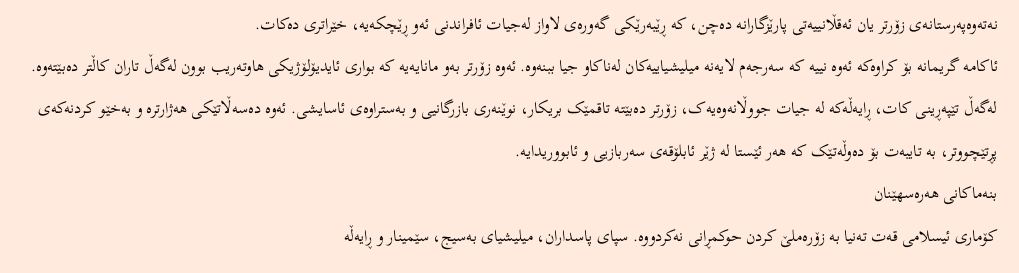نەتەوەپەرستانەی زۆرتر یان ئەقڵانییەتی پارێزگارانە دەچن، کە ڕێبەرێکی گەورەی لاواز لەجیات ئافراندنی ئەو ڕێچکەیە، خێراتری دەکات.
ئاکامە گریمانە بۆ کراوەکە ئەوە نییە کە سەرجەم لایەنە میلیشیاییەکان لەناکاو جیا ببنەوە. ئەوە زۆرتر بەو مانایەیە کە بواری ئایدیۆلۆژیکی هاوتەریب بوون لەگەڵ تاران کاڵتر دەبێتەوە. لەگەڵ تێپەڕینی کات، ڕایەڵەکە لە جیات جووڵانەوەیەک، زۆرتر دەبێتە تاقمێک بریکار، نوێنەری بازرگانیی و بەستراوەی ئاسایشی. ئەوە دەسەڵاتێکی هەژارترە و بەخێو کردنەکەی پڕتێچووتر، بە تایبەت بۆ دەوڵەتێک کە هەر ئێستا لە ژێر ئابلۆقەی سەربازیی و ئابووریدایە.
بنەماکانی هەرەسهێنان
کۆماری ئیسلامی قەت تەنیا بە زۆرەملێ کردن حوکمڕانی نەکردووە. سپای پاسداران، میلیشیای بەسیج، سێمینار و ڕایەڵە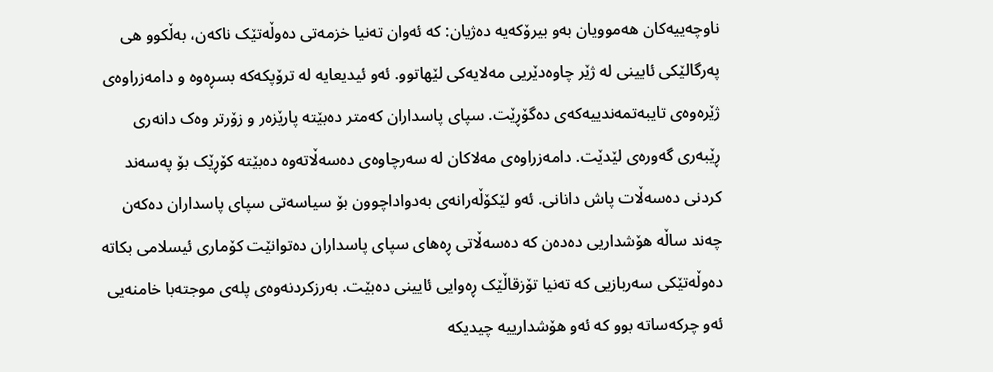ناوچەییەکان هەموویان بەو بیرۆکەیە دەژیان: کە ئەوان تەنیا خزمەتی دەوڵەتێک ناکەن، بەڵکوو هی پەرگالێکی ئایینی لە ژێر چاوەدێریی مەلایەکی لێهاتوو. ئەو ئیدیعایە لە ترۆپکەکە بسڕەوە و دامەزراوەی ژێرەوەی تایبەتمەندییەکەی دەگۆڕێت. سپای پاسداران کەمتر دەبێتە پارێزەر و زۆرتر وەک دانەری ڕێبەری گەورەی لێدێت. دامەزراوەی مەلاکان لە سەرچاوەی دەسەڵاتەوە دەبێتە کۆڕێک بۆ پەسەند کردنی دەسەڵات پاش دانانی. ئەو لێکۆڵەرانەی بەدواداچوون بۆ سیاسەتی سپای پاسداران دەکەن چەند ساڵە هۆشداریی دەدەن کە دەسەڵاتی ڕەهای سپای پاسداران دەتوانێت کۆماری ئیسلامی بکاتە دەوڵەتێکی سەربازیی کە تەنیا تۆزقاڵێک ڕەوایی ئایینی دەبێت. بەرزکردنەوەی پلەی موجتەبا خامنەیی ئەو چرکەساتە بوو کە ئەو هۆشدارییە چیدیکە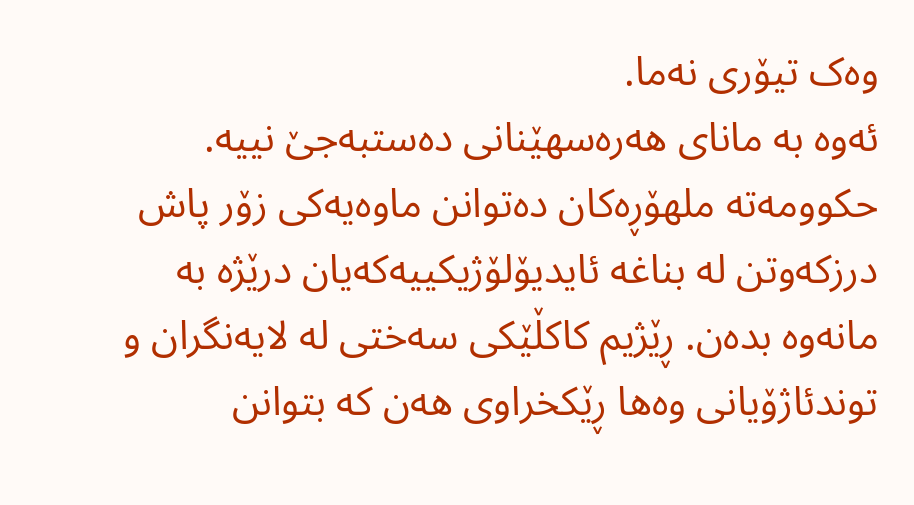وەک تیۆری نەما.
ئەوە بە مانای هەرەسهێنانی دەستبەجێ نییە. حکوومەتە ملهۆڕەکان دەتوانن ماوەیەکی زۆر پاش درزکەوتن لە بناغە ئایدیۆلۆژیکییەکەیان درێژە بە مانەوە بدەن. ڕێژیم کاکڵێکی سەختی لە لایەنگران و توندئاژۆیانی وەها ڕێکخراوی هەن کە بتوانن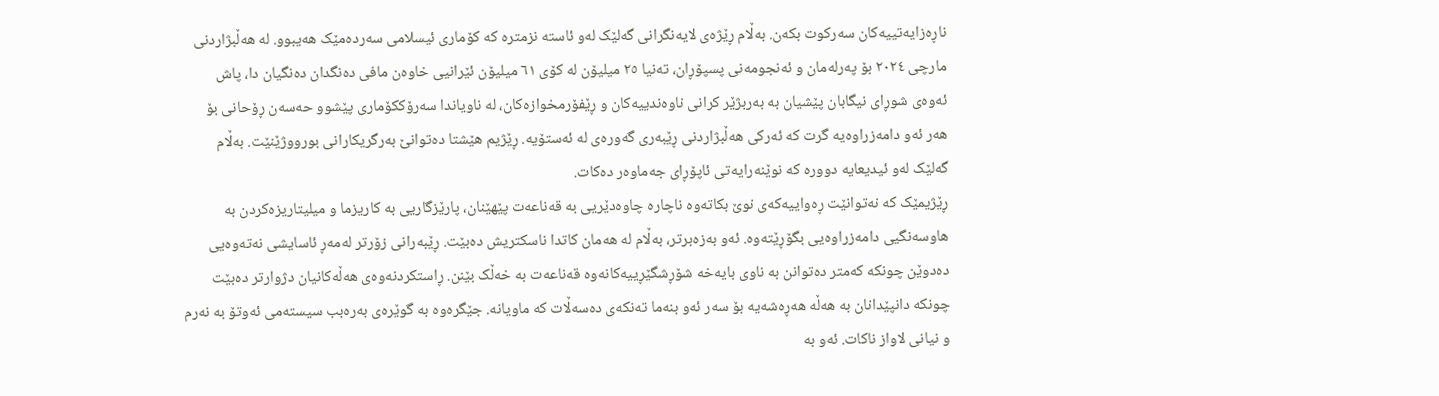ناڕەزایەتییەکان سەرکوت بکەن. بەڵام ڕێژەی لایەنگرانی گەلێک لەو ئاستە نزمترە کە کۆماری ئیسلامی سەردەمێک هەیبوو. لە هەڵبژاردنی مارچی ٢٠٢٤ بۆ پەرلەمان و ئەنجومەنی پسپۆڕان، تەنیا ٢٥ میلیۆن لە کۆی ٦١ میلیۆن ئێرانیی خاوەن مافی دەنگدان دەنگیان دا، پاش ئەوەی شوڕای نیگابان پێشیان بە بەربژێر کرانی ناوەندییەکان و ڕێفۆرمخوازەکان، لە ناویاندا سەرۆککۆماری پێشوو حەسەن ڕۆحانی بۆ هەر ئەو دامەزراوەیە گرت کە ئەرکی هەڵبژاردنی ڕێبەری گەورەی لە ئەستۆیە. ڕێژیم هێشتا دەتوانێ بەرگریکارانی بورووژێنێت. بەڵام گەلێک لەو ئیدیعایە دوورە کە نوێنەرایەتی ئاپۆڕای جەماوەر دەکات.
ڕێژیمێک کە نەتوانێت ڕەواییەکەی نوێ بکاتەوە ناچارە چاوەدێریی بە قەناعەت پێهێنان، پارێزگاریی بە کاریزما و میلیتاریزەکردن بە هاوسەنگیی دامەزراوەیی بگۆڕێتەوە. ئەو بەزەبرتر، بەڵام لە هەمان کاتدا ناسکتریش دەبێت. ڕێبەرانی زۆرتر لەمەڕ ئاسایشی نەتەوەیی دەدوێن چونکە کەمتر دەتوانن بە ناوی بایەخە شۆڕشگێڕییەکانەوە قەناعەت بە خەڵک بێنن. ڕاستکردنەوەی هەڵەکانیان دژوارتر دەبێت چونکە دانپێدانان بە هەڵە هەڕەشەیە بۆ سەر ئەو بنەما تەنکەی دەسەڵات کە ماویانە. جێگرەوە بە گوێرەی بەرەبب سیستەمی ئەوتۆ بە نەرم و نیانی لاواز ناکات. ئەو بە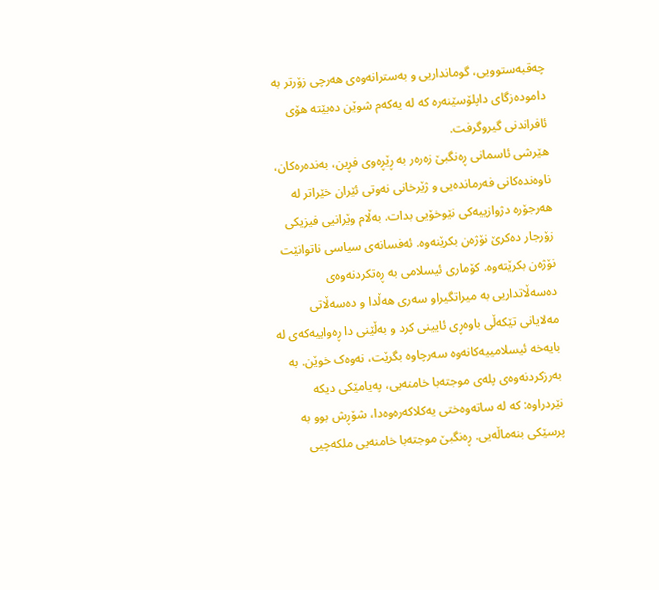چەقبەستوویی، گومانداریی و بەسترانەوەی هەرچی زۆرتر بە دامودەزگای داپلۆسێنەرە کە لە یەکەم شوێن دەبێتە هۆی ئافراندنی گیروگرفت.
هێرشی ئاسمانی ڕەنگبێ زەرەر بە ڕێڕەوی فڕین، بەندەرەکان، ناوەندەکانی فەرماندەیی و ژێرخانی نەوتی ئێران خێراتر لە هەرجۆرە دژوازییەکی نێوخۆیی بدات. بەڵام وێرانیی فیزیکی زۆرجار دەکرێ نۆژەن بکرێنەوە. ئەفسانەی سیاسی ناتوانێت نۆژەن بکرێتەوە. کۆماری ئیسلامی بە ڕەتکردنەوەی دەسەڵاتداریی بە میراتگیراو سەری هەڵدا و دەسەڵاتی مەلایانی تێکەڵی باوەڕی ئایینی کرد و بەڵێنی دا ڕەواییەکەی لە بایەخە ئیسلامییەکانەوە سەرچاوە بگرێت، نەوەک خوێن. بە بەرزکردنەوەی پلەی موجتەبا خامنەیی، پەیامێکی دیکە نێردراوە: کە لە ساتەوەختی یەکلاکەرەوەدا، شۆڕش بوو بە پرسێکی بنەماڵەیی. ڕەنگبێ موجتەبا خامنەیی ملکەچیی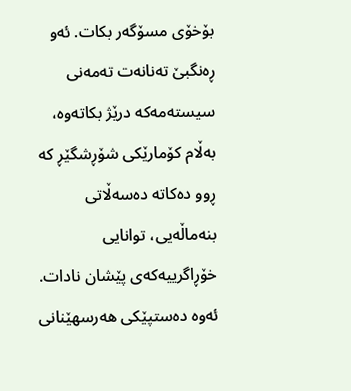بۆخۆی مسۆگەر بکات. ئەو ڕەنگبێ تەنانەت تەمەنی سیستەمەکە درێژ بکاتەوە، بەڵام کۆمارێکی شۆڕشگێڕ کە ڕوو دەکاتە دەسەڵاتی بنەماڵەیی، توانایی خۆڕاگرییەکەی پێشان نادات. ئەوە دەستپێکی هەرسهێنانی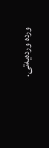وردە وردەیەتی.